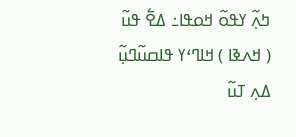ߤߍ߲߬ ߌߟߋ߬ ߞߋߟߊ߸ ߡߐ߱ ߟߎ߬ ( ߞߍߢߊ ) ߞߊߣߵߌ ߟߊߛߎ߬ߣߎ߲߬ ߡߍ߲ ߠߎ߬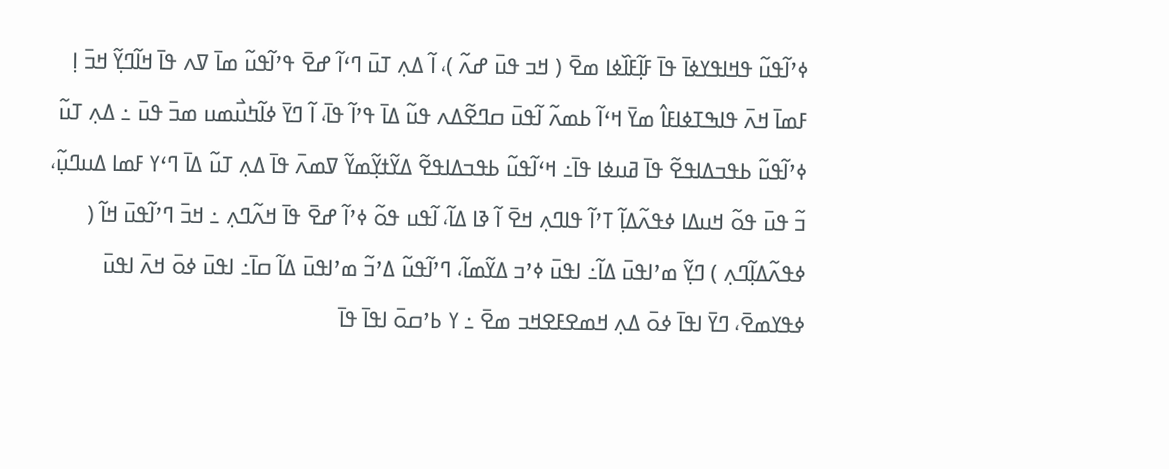ߦߴߊ߬ߟߎ߬ ߟߞߊߟߌߦߊ߫ ߟߊ߫ ߓߊ߲߬ߓߊ߰ߦߊ ߘߐ߫ ( ߞߏ ߟߎ߫ ߝߍ߬ )، ߊ߬ ߡߍ߲ ߠߎ߫ ߣߵߊ߬ ߝߐ߫ ߟߴߊ߬ߟߎ߬ ߘߊ߫ ߜߍ ߟߊ߫ ߞߊ߬ߣߌ߲߬ ߞߏ߫ ߊ߲ ߓߘߊ߫ ߞߍ߫ ߟߊߒߠߦߊߓߊ߮ ߘߌ߫ ߞߵߊ߬ ߕߘߍ߬ ߊ߬ߟߎ߫ ߛߣߐ߬ߡߍ ߟߎ߬ ߡߊ߫ ߟߴߊ߬ ߟߊ߫، ߊ߬ ߣߌ߫ ߦߊ߬ߤߎ߯ߘߎ ߘߏ߫ ߟߎ߫ ߸ ߡߍ߲ ߠߎ߬ ߦߴߊ߬ߟߎ߬ ߕߟߏߡߊߟߐ߬ ߟߊ߫ ߥߎߦߊ ߟߊ߫߸ ߞߵߊ߬ߟߎ߬ ߕߟߏߡߊߟߐ߬ ߡߌ߬ߙߌ߲߬ߘߌ߬ ߜߘߍ߫ ߟߊ߫ ߡߍ߲ ߠߎ߬ ߡߊ߫ ߣߵߌ ߓߘߊ ߡߎߣߎ߲߬، ߏ߬ ߟߎ߫ ߟߋ߬ ߞߎߡߊ ߦߟߍ߬ߡߊ߲߬ ߠߴߊ߬ ߟߊߣߍ߲ ߞߐ߫ ߊ߬ ߢߊ ߡߊ߬، ߊ߬ߟߎ ߟߋ߬ ߦߴߊ߬ ߝߐ߫ ߟߊ߫ ߞߍ߬ߣߍ߲ ߸ ߞߏ߫ ߣߴߊ߬ߟߎ߫ ߞߊ߬ ( ߦߟߍ߬ߡߊ߲߬ߣߍ߲ ) ߣߌ߲߬ ߘߴߊߟߎ߫ ߡߊ߬߸ ߊߟߎ߫ ߦߴߏ ߡߌ߬ߘߊ߬، ߣߴߊ߬ߟߎ߬ ߡߴߏ߬ ߘߴߊߟߎ߫ ߡߊ߬ ߛߊ߫߸ ߊߟߎ߫ ߦߋ߫ ߞߍ߫ ߊߟߎ߫ ߦߟߌߘߐ߫، ߣߌ߫ ߊߟߊ߫ ߦߋ߫ ߡߍ߲ ߞߘߐߓߐߞߏ ߘߐ߫ ߸ ߌ ߕߴߛߋ߫ ߊߟߊ߫ ߟߊ߫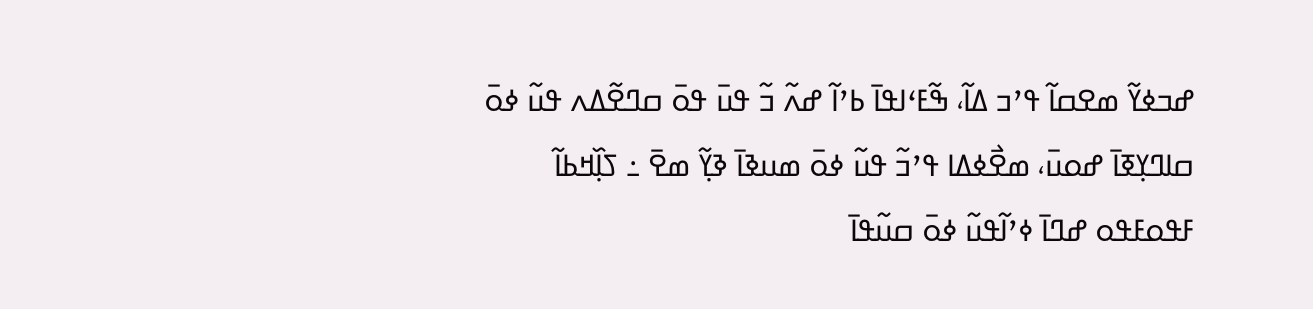ߝߏߦߌ߬ ߘߐߛߊ߬ ߟߴߏ ߡߊ߬، ߒ߬ߓߵߊߟߊ߫ ߕߴߊ߬ ߝߍ߬ ߏ߬ ߟߎ߫ ߟߋ߫ ߛߣߐ߬ߡߍ ߟߎ߬ ߦߋ߫ ߛߊߣߌ߲ߧߊ߫ ߝߋߎ߫، ߘߐ߯ߦߡߊ ߟߴߏ߬ ߟߎ߬ ߦߋ߫ ߘߎߢߊ߫ ߢߌ߲߬ ߘߐ߫ ߸ ߖߊ߲߰ߞߕߊ߬ ߓߟߋߓߟߋ ߝߣߊ߫ ߦߴߊ߬ߟߎ߬ ߦߋ߫ ߛߎ߬ߟߊ߫